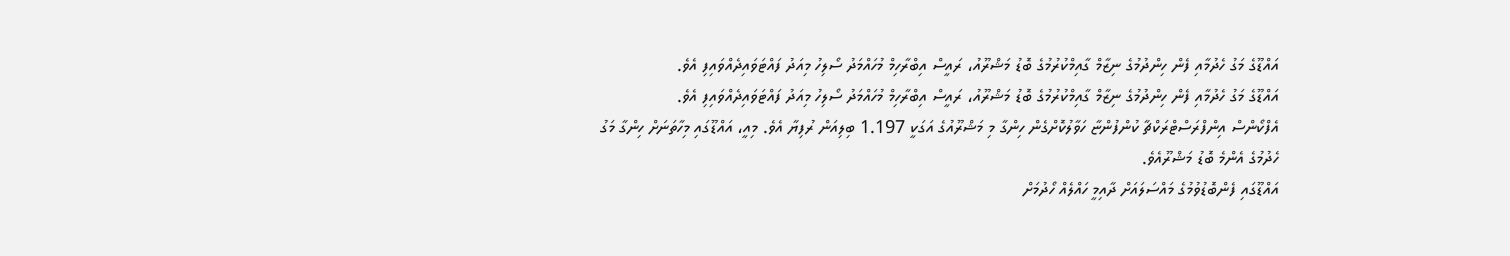އައްޑޫގެ މަގު ހެދުމާއި ފެން ހިންދުމުގެ ނިޒާމް ގާއިމްކުރުމުގެ ބޮޑު މަޝްރޫއު، ރައީސް އިބްރާހިމް މުހައްމަދު ސޯލިހު މިއަދު ފައްޓަވައިދެއްވައިފި އެވެ.
އައްޑޫގެ މަގު ހެދުމާއި ފެން ހިންދުމުގެ ނިޒާމް ގާއިމްކުރުމުގެ ބޮޑު މަޝްރޫއު، ރައީސް އިބްރާހިމް މުހައްމަދު ސޯލިހު މިއަދު ފައްޓަވައިދެއްވައިފި އެވެ.
އެފްކޯންސް އިންފްރަސްޓްރަކްޗާ ކުންފުންޏާ ހަވާލުކޮށްގެން ހިންގާ މި މަޝްރޫއުގެ އަގަކީ 1.197 ބިލިއަން ރުފިޔާ އެވެ. މިއީ، އައްޑޫގައި މިހާތަނަށް ހިންގާ މަގު ހެދުމުގެ އެންމެ ބޮޑު މަޝްރޫއެވެ.
އައްޑޫގައި ފެންބޮޑުވުމުގެ މައްސަލައަށް ދާއިމީ ހައްލެއް ހޯދުމަށް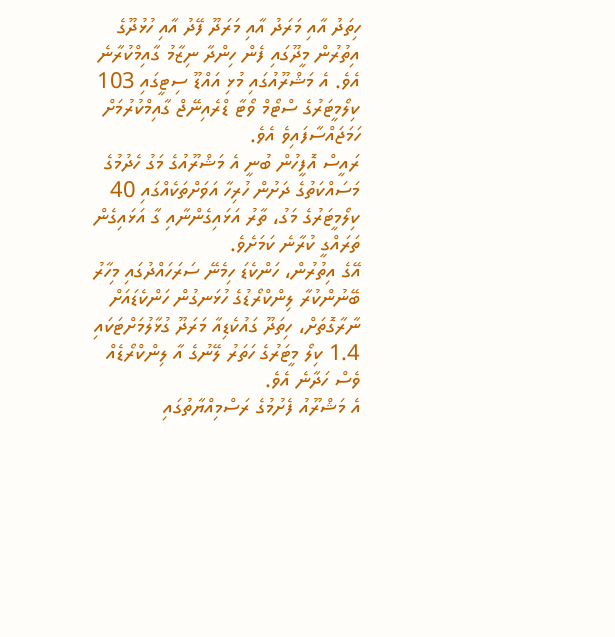ހިތަދު އާއި މަރަދު އާއި މަރަދޫ ފޭދު އާއި ހުޅުދޫގެ އިތުރުން މީދޫގައި ފެން ހިންދާ ނިޒާމު ގާއިމްކުރާނެ އެވެ. އެ މަޝްރޫއުގައި މުޅި އައްޑޫ ސިޓީގައި 103 ކިލޯމީޓަރުގެ ސްޓޯމް ވޯޓާ ޑްރެއިނޭޖް ގާއިމްކުރުމަށް ހަމަޖައްސާފައިވެ އެވެ.
ރައީސް އޮފީހުން ބުނީ އެ މަޝްރޫއުގެ މަގު ހެދުމުގެ މަސައްކަތުގެ ދަށުން ހުރިހާ އަވަށްތަކެއްގައި 40 ކިލޯމީޓަރުގެ މަގު، ތާރު އަޅައިގެންނާއި ގާ އަޅައިގެން ތަރައްގީ ކުރާނެ ކަމަށެވެ.
އޭގެ އިތުރުން، ހަންކެޑަ ހިމެނޭ ސަރަހައްދުގައި މިހާރު ބޭނުންކުރާ ލިންކްރޯޑުގެ ހުޅަނގުން ހަންކެޑައަށް ނާރާގޮތަށް، ހިތަދޫ ގައުކެޑިއާ މަރަދޫ ގުޅާލުމަށްޓަކައި 1.4 ކިލޯ މީޓަރުގެ ހަތަރު ލޭނުގެ އާ ލިންކްރޯޑެއް ވެސް ހަދާނެ އެވެ.
އެ މަޝްރޫއު ފެށުމުގެ ރަސްމިއްޔާތުގައި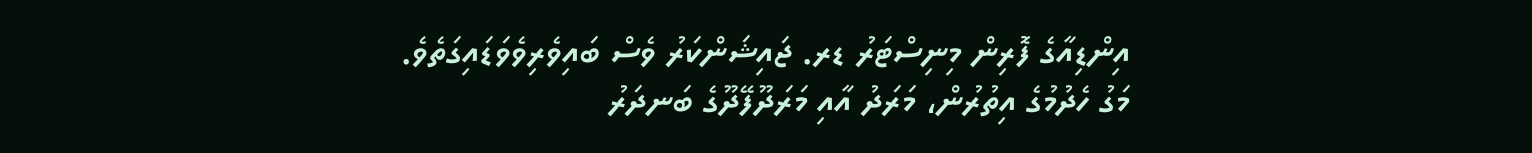އިންޑިއާގެ ފޮރިން މިނިސްޓަރު ޑރ. ޖައިޝަންކަރު ވެސް ބައިވެރިވެވަޑައިގަތެވެ.
މަގު ހެދުމުގެ އިތުރުން، މަރަދު އާއި މަރަދޫފޭދޫގެ ބަނދަރު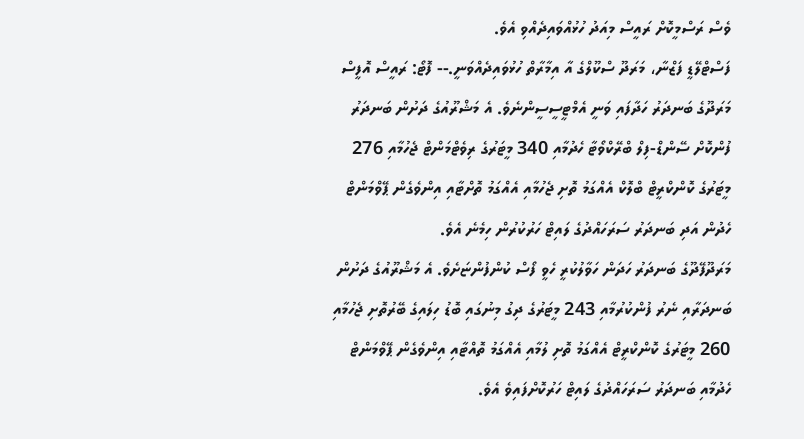ވެސް ރަސްމީކޮށް ރައީސް މިއަދު ހުޅުއްވައިދެއްވި އެވެ.
ފަސްޓްލޭޑީ ފަޒްނާ، މަރަދޫ ސްކޫލްގެ އާ އިމާރާތް ހުޅުވައިދެއްވަނީ.-- ފޮޓޯ: ރައީސް އޮފީސް
މަރަދޫގެ ބަނދަރު ހަދާފައި ވަނީ އެމްޓީސީސީންނެވެ. އެ މަޝްރޫއުގެ ދަށުން ބަނދަރު ފުންކޮށް ސޭންޑް-ފިލް ބްރޭކްވޯޓާ ހެދުމާއި 340 މީޓަރުގެ ރިވެޓްމަންޓް ޖެހުމާއި 276 މީޓަރުގެ ކޮންކްރީޓް ބްލޮކް އެއްގަމު ތޮށި ޖެހުމާއި އެއްގަމު ތޮށްޓާއި އިންވެގެން ޕޭވްމަންޓް ހެދުން އަދި ބަނދަރު ސަރަހައްދުގެ ލައިޓް ހަރުކުރުން ހިމެނެ އެވެ.
މަރަދޫފޭދޫގެ ބަނދަރު ހަދަން ހަވާލުކުރީ ހެވީ ފޯސް ކުންފުންޏަށެވެ. އެ މަޝްރޫއުގެ ދަށުން ބަނދަރާއި ނެރު ފުންކުރުމާއި 243 މީޓަރުގެ ދިގު މިނުގައި ބޮޑު ހިލައިގެ ބޭރުތޮށި ޖެހުމާއި 260 މީޓަރުގެ ކޮންކްރީޓް އެއްގަމު ތޮށި ލުމާއި އެއްގަމު ތޮއްޓާއި އިންވެގެން ޕޭވްމަންޓް ހެދުމާއި ބަނދަރު ސަރަހައްދުގެ ލައިޓް ހަރުކޮށްފައިވެ އެވެ.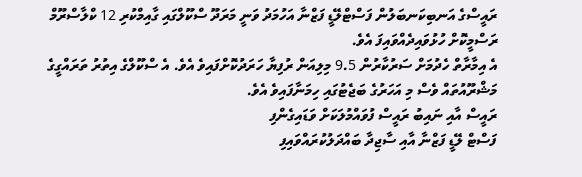ރައީސްގެ އަނބިކަނބަލުން ފަސްޓްލޭޑީ ފަޒްނާ އަހުމަދު ވަނީ މަރަދޫ ސްކޫލްގައި ގާއިމްކުރި 12 ކްލާސްރޫމް ރަސްމީކޮށް ހުޅުވައިދެއްވައިފަ އެވެ.
އެ އިމާރާތް ހެދުމަށް ސަރުކާރުން 9.5 މިލިއަން ރުފިޔާ ހަރަދުކޮށްފައިވެ އެވެ. އެ ސްކޫލްގެ އިތުރު ތަރައްގީގެ މަޝްރޫއުތައް ވެސް މި އަހަރުގެ ބަޖެޓުގައި ހިމަނާފައިވެ އެވެ.
ރައީސް އާއި ނައިބު ރައީސް ފުވައްމުލަކަށް ވަޑައިގެންފި
ފަސްޓް ލޭޑީ ފަޒްނާ އާއި ސާޖިދާ ބައްދަލުކުރައްވައިފި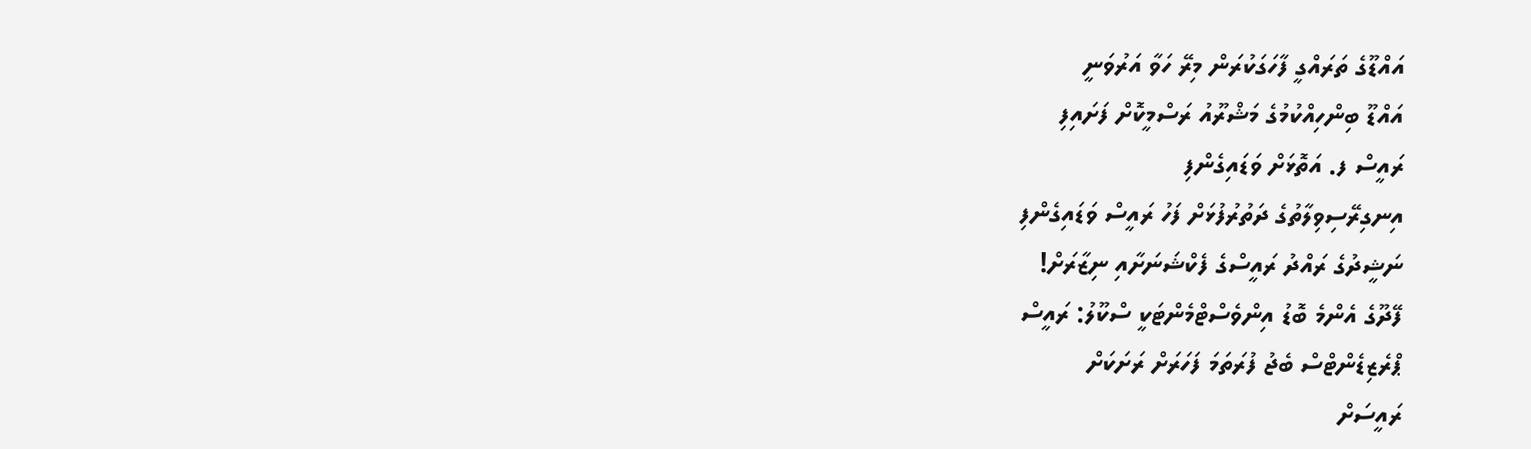އައްޑޫގެ ތަރައްގީ ފާހަގަކުރަން މިރޭ ހަވާ އަރުވަނީ
އައްޑޫ ބިންހިއްކުމުގެ މަޝްރޫއު ރަސްމީކޮށް ފަށައިފި
ރައީސް ފ. އަތޮޅަށް ވަޑައިގެންފި
އިނގިރޭސިވިލާތުގެ ދަތުރުފުޅަށް ފަހު ރައީސް ވަޑައިގެންފި
ނަޝީދުގެ ރައްދު ރައީސްގެ ފެކްޝަނަށާއި ނިޒާރަށް!
ފޭދޫގެ އެންމެ ބޮޑު އިންވެސްޓްމެންޓަކީ ސްކޫލު: ރައީސް
ޕްރެޒިޑެންޓްސް ބެޖު ފުރަތަމަ ފަހަރަށް ރަށަކަށް
ރައީސަށް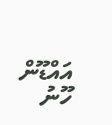އައްޑޫން ހޫނު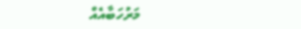މަރުހަބާއެއް